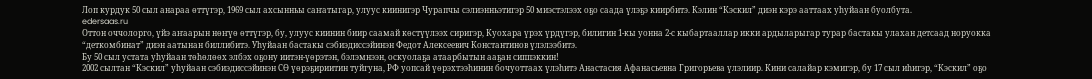Лоп курдук 50 сыл анараа өттүгэр, 1969 сыл ахсынньы саҥатыгар, улуус киинигэр Чурапчы сэлиэнньэтигэр 50 миэстэлээх оҕо саада үлэҕэ киирбитэ. Кэлин “Кэскил” диэн кэрэ ааттаах уһуйаан буолбута.
edersaas.ru
Оттон оччолорго, үйэ аҥаарын нөҥүө өттүгэр, бу, улуус киинин биир саамай көстүүлээх сиригэр, Куохара үрэх үрдүгэр, билигин 1-кы уонна 2-с кыбартааллар икки ардыларыгар турар бастакы улахан детсаад норуокка “деткомбинат” диэн аатынан биллибитэ. Уһуйаан бастакы сэбиэдиссэйинэн Федот Алексеевич Константинов үлэлээбитэ.
Бу 50 сыл устата уһуйаан төһөлөөх элбэх оҕону иитэн-үөрэтэн, бэлэмнээн, оскуолаҕа атаарбытын ааҕан сиппэккин!
2002 сылтан “Кэскил” уһуйаан сэбиэдиссэйинэн СӨ үөрэҕириитин туйгуна, РФ уопсай үөрэхтээһинин бочуоттаах үлэһитэ Анастасия Афанасьевна Григорьева үлэлиир. Кини салайар кэмигэр, бу 17 сыл иһигэр, “Кэскил” оҕо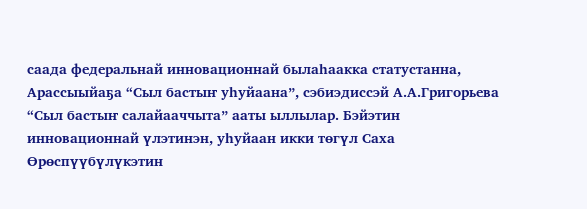саада федеральнай инновационнай былаһаакка статустанна, Арассыыйаҕа “Сыл бастыҥ уһуйаана”, сэбиэдиссэй А.А.Григорьева “Сыл бастыҥ салайааччыта” ааты ыллылар. Бэйэтин инновационнай үлэтинэн, уһуйаан икки төгүл Саха Өрөспүүбүлүкэтин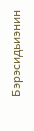Бэрэсидьиэнин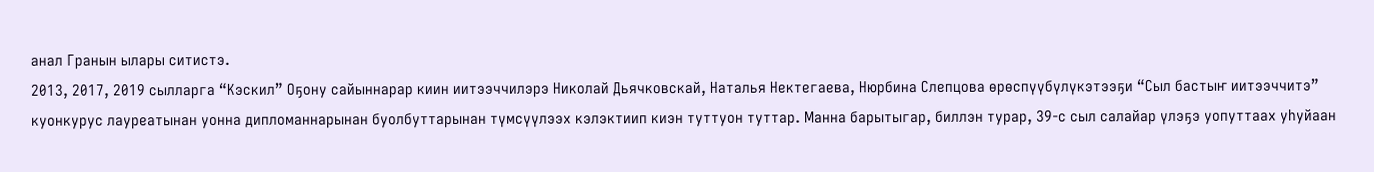анал Гранын ылары ситистэ.
2013, 2017, 2019 сылларга “Кэскил” Оҕону сайыннарар киин иитээччилэрэ Николай Дьячковскай, Наталья Нектегаева, Нюрбина Слепцова өрөспүүбүлүкэтээҕи “Сыл бастыҥ иитээччитэ” куонкурус лауреатынан уонна дипломаннарынан буолбуттарынан түмсүүлээх кэлэктиип киэн туттуон туттар. Манна барытыгар, биллэн турар, 39-с сыл салайар үлэҕэ уопуттаах уһуйаан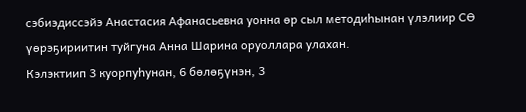сэбиэдиссэйэ Анастасия Афанасьевна уонна өр сыл методиһынан үлэлиир СӨ үөрэҕириитин туйгуна Анна Шарина оруоллара улахан.
Кэлэктиип 3 куорпуһунан, 6 бөлөҕүнэн, 3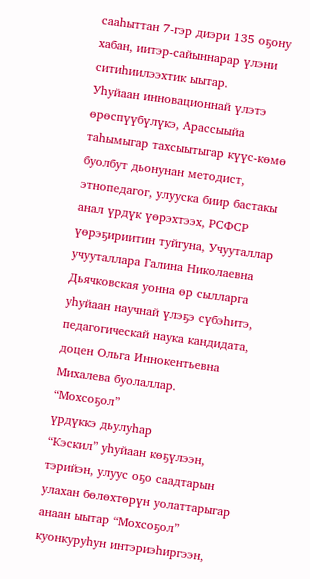сааһыттан 7-гэр диэри 135 оҕону хабан, иитэр-сайыннарар үлэни ситиһиилээхтик ыытар.
Уһуйаан инновационнай үлэтэ өрөспүүбүлүкэ, Арассыыйа таһымыгар тахсыытыгар күүс-көмө буолбут дьонунан методист, этнопедагог, улууска биир бастакы анал үрдүк үөрэхтээх, РСФСР үөрэҕириитин туйгуна, Учууталлар учууталлара Галина Николаевна Дьячковская уонна өр сылларга уһуйаан научнай үлэҕэ сүбэһитэ, педагогическай наука кандидата, доцен Ольга Иннокентьевна Михалева буолаллар.
“Мохсоҕол”
үрдүккэ дьулуһар
“Кэскил” уһуйаан көҕүлээн, тэрийэн, улуус оҕо саадтарын улахан бөлөхтөрүн уолаттарыгар анаан ыытар “Мохсоҕол” куонкуруһун интэриэһиргээн,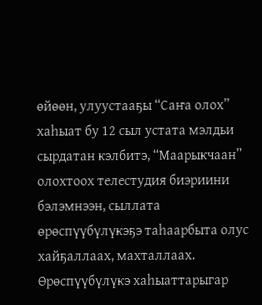өйөөн, улуустааҕы “Саҥа олох” хаһыат бу 12 сыл устата мэлдьи сырдатан кэлбитэ, “Маарыкчаан” олохтоох телестудия биэриини бэлэмнээн, сыллата өрөспүүбүлүкэҕэ таһаарбыта олус хайҕаллаах, махталлаах. Өрөспүүбүлүкэ хаһыаттарыгар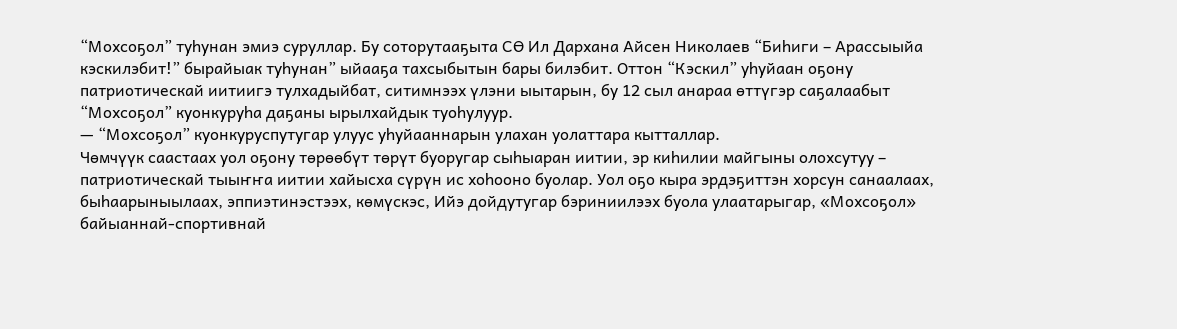“Мохсоҕол” туһунан эмиэ суруллар. Бу соторутааҕыта СӨ Ил Дархана Айсен Николаев “Биһиги – Арассыыйа кэскилэбит!” бырайыак туһунан” ыйааҕа тахсыбытын бары билэбит. Оттон “Кэскил” уһуйаан оҕону патриотическай иитиигэ тулхадыйбат, ситимнээх үлэни ыытарын, бу 12 сыл анараа өттүгэр саҕалаабыт “Мохсоҕол” куонкуруһа даҕаны ырылхайдык туоһулуур.
— “Мохсоҕол” куонкуруспутугар улуус уһуйааннарын улахан уолаттара кытталлар.
Чөмчүүк саастаах уол оҕону төрөөбүт төрүт буоругар сыһыаран иитии, эр киһилии майгыны олохсутуу – патриотическай тыыҥҥа иитии хайысха сүрүн ис хоһооно буолар. Уол оҕо кыра эрдэҕиттэн хорсун санаалаах, быһаарыныылаах, эппиэтинэстээх, көмүскэс, Ийэ дойдутугар бэриниилээх буола улаатарыгар, «Мохсоҕол» байыаннай-спортивнай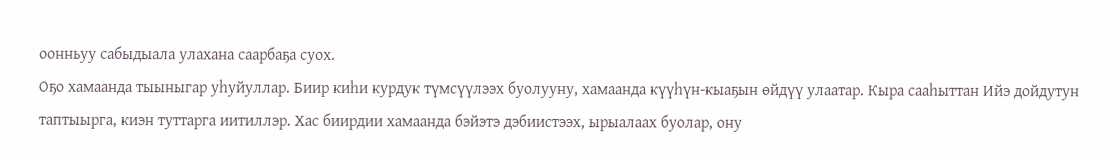оонньуу сабыдыала улахана саарбаҕа суох.
Оҕо хамаанда тыыныгар уһуйуллар. Биир киһи курдук түмсүүлээх буолууну, хамаанда күүһүн-кыаҕын өйдүү улаатар. Кыра сааһыттан Ийэ дойдутун таптыырга, киэн туттарга иитиллэр. Хас биирдии хамаанда бэйэтэ дэбиистээх, ырыалаах буолар, ону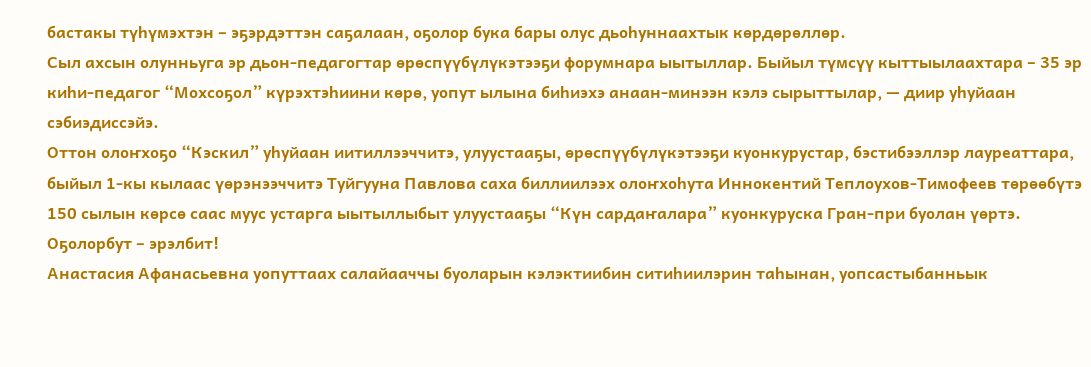бастакы түһүмэхтэн – эҕэрдэттэн саҕалаан, оҕолор бука бары олус дьоһуннаахтык көрдөрөллөр.
Сыл ахсын олунньуга эр дьон-педагогтар өрөспүүбүлүкэтээҕи форумнара ыытыллар. Быйыл түмсүү кыттыылаахтара – 35 эр киһи-педагог “Мохсоҕол” күрэхтэһиини көрө, уопут ылына биһиэхэ анаан-минээн кэлэ сырыттылар, — диир уһуйаан сэбиэдиссэйэ.
Оттон олоҥхоҕо “Кэскил” уһуйаан иитиллээччитэ, улуустааҕы, өрөспүүбүлүкэтээҕи куонкурустар, бэстибээллэр лауреаттара, быйыл 1-кы кылаас үөрэнээччитэ Туйгууна Павлова саха биллиилээх олоҥхоһута Иннокентий Теплоухов-Тимофеев төрөөбүтэ 150 сылын көрсө саас муус устарга ыытыллыбыт улуустааҕы “Күн сардаҥалара” куонкуруска Гран-при буолан үөртэ.
Оҕолорбут – эрэлбит!
Анастасия Афанасьевна уопуттаах салайааччы буоларын кэлэктиибин ситиһиилэрин таһынан, уопсастыбанньык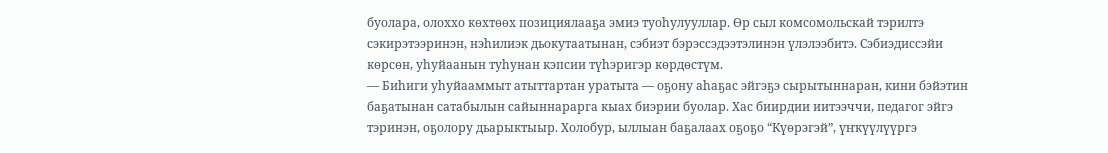буолара, олоххо көхтөөх позициялааҕа эмиэ туоһулууллар. Өр сыл комсомольскай тэрилтэ сэкирэтээринэн, нэһилиэк дьокутаатынан, сэбиэт бэрэссэдээтэлинэн үлэлээбитэ. Сэбиэдиссэйи көрсөн, уһуйаанын туһунан кэпсии түһэригэр көрдөстүм.
— Биһиги уһуйааммыт атыттартан уратыта — оҕону аһаҕас эйгэҕэ сырытыннаран, кини бэйэтин баҕатынан сатабылын сайыннарарга кыах биэрии буолар. Хас биирдии иитээччи, педагог эйгэ тэринэн, оҕолору дьарыктыыр. Холобур, ыллыан баҕалаах оҕоҕо “Күөрэгэй”, үҥкүүлүүргэ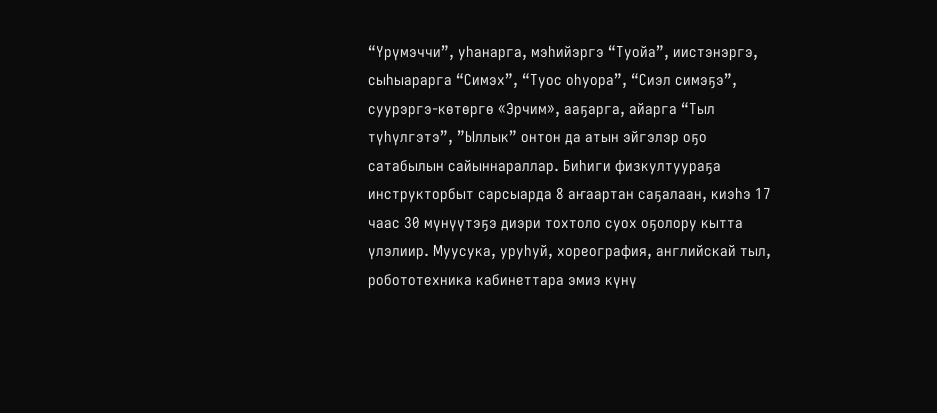“Үрүмэччи”, уһанарга, мэһийэргэ “Туойа”, иистэнэргэ, сыһыарарга “Симэх”, “Туос оһуора”, “Сиэл симэҕэ”, суурэргэ-көтөргө «Эрчим», ааҕарга, айарга “Тыл түһүлгэтэ”, ”Ыллык” онтон да атын эйгэлэр оҕо сатабылын сайыннараллар. Биһиги физкултуураҕа инструкторбыт сарсыарда 8 аҥаартан саҕалаан, киэһэ 17 чаас 30 мүнүүтэҕэ диэри тохтоло суох оҕолору кытта үлэлиир. Муусука, уруһуй, хореография, английскай тыл, робототехника кабинеттара эмиэ күнү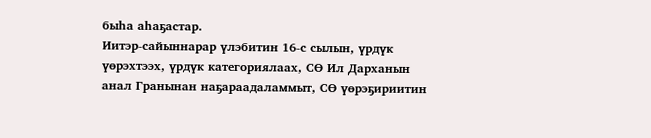быһа аһаҕастар.
Иитэр-сайыннарар үлэбитин 16-с сылын, үрдүк үөрэхтээх, үрдүк категориялаах, СӨ Ил Дарханын анал Гранынан наҕараадаламмыт, СӨ үөрэҕириитин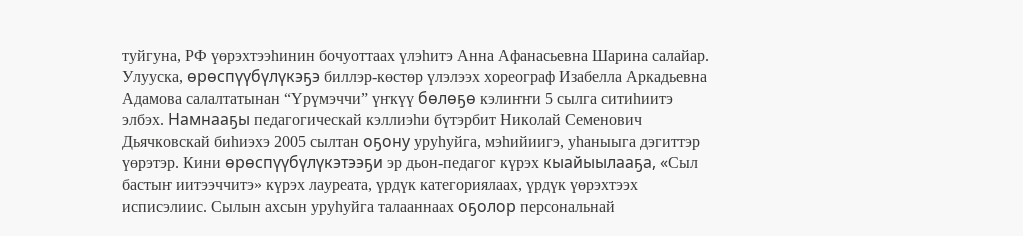туйгуна, РФ үөрэхтээһинин бочуоттаах үлэһитэ Анна Афанасьевна Шарина салайар. Улууска, өрөспүүбүлүкэҕэ биллэр-көстөр үлэлээх хореограф Изабелла Аркадьевна Адамова салалтатынан “Үрүмэччи” үҥкүү бөлөҕө кэлиҥҥи 5 сылга ситиһиитэ элбэх. Намнааҕы педагогическай кэллиэһи бүтэрбит Николай Семенович Дьячковскай биһиэхэ 2005 сылтан оҕону уруһуйга, мэһийиигэ, уһаныыга дэгиттэр үөрэтэр. Кини өрөспүүбүлүкэтээҕи эр дьон-педагог күрэх кыайыылааҕа, «Сыл бастыҥ иитээччитэ» күрэх лауреата, үрдүк категориялаах, үрдүк үөрэхтээх исписэлиис. Сылын ахсын уруһуйга талааннаах оҕолор персональнай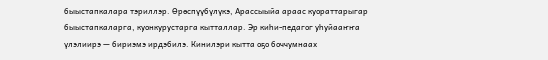быыстапкалара тэриллэр. Өрөспүүбүлүкэ, Арассыыйа араас куораттарыгар быыстапкаларга, куонкурустарга кытталлар. Эр киһи-педагог уһуйааҥҥа үлэлиирэ — бириэмэ ирдэбилэ. Кинилэри кытта оҕо боччумнаах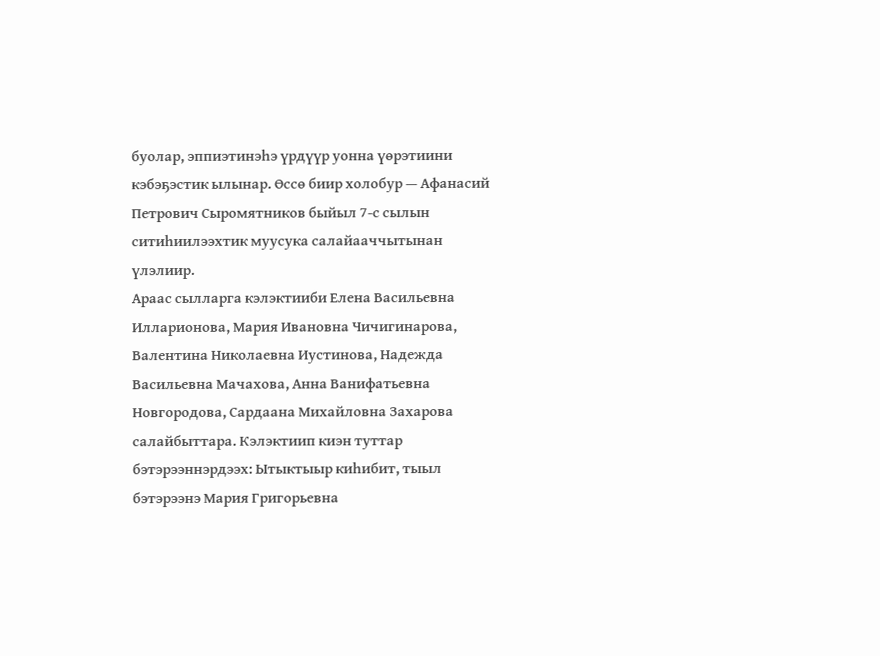буолар, эппиэтинэһэ үрдүүр уонна үөрэтиини кэбэҕэстик ылынар. Өссө биир холобур — Афанасий Петрович Сыромятников быйыл 7-с сылын ситиһиилээхтик муусука салайааччытынан үлэлиир.
Араас сылларга кэлэктииби Елена Васильевна Илларионова, Мария Ивановна Чичигинарова, Валентина Николаевна Иустинова, Надежда Васильевна Мачахова, Анна Ванифатьевна Новгородова, Сардаана Михайловна Захарова салайбыттара. Кэлэктиип киэн туттар бэтэрээннэрдээх: Ытыктыыр киһибит, тыыл бэтэрээнэ Мария Григорьевна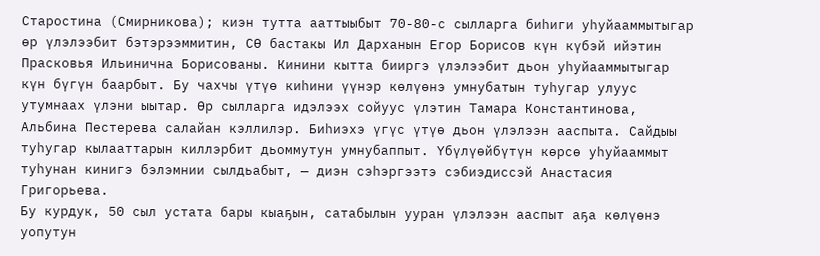Старостина (Смирникова); киэн тутта ааттыыбыт 70-80-с сылларга биһиги уһуйааммытыгар өр үлэлээбит бэтэрээммитин, СӨ бастакы Ил Дарханын Егор Борисов күн күбэй ийэтин Прасковья Ильинична Борисованы. Кинини кытта бииргэ үлэлээбит дьон уһуйааммытыгар күн бүгүн баарбыт. Бу чахчы үтүө киһини үүнэр көлүөнэ умнубатын туһугар улуус утумнаах үлэни ыытар. Өр сылларга идэлээх сойуус үлэтин Тамара Константинова, Альбина Пестерева салайан кэллилэр. Биһиэхэ үгүс үтүө дьон үлэлээн ааспыта. Сайдыы туһугар кылааттарын киллэрбит дьоммутун умнубаппыт. Үбүлүөйбүтүн көрсө уһуйааммыт туһунан кинигэ бэлэмнии сылдьабыт, — диэн сэһэргээтэ сэбиэдиссэй Анастасия Григорьева.
Бу курдук, 50 сыл устата бары кыаҕын, сатабылын ууран үлэлээн ааспыт аҕа көлүөнэ уопутун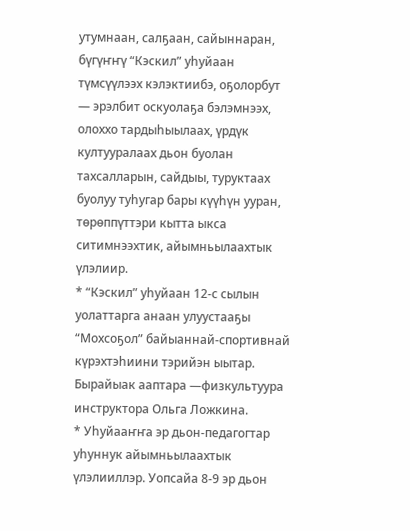утумнаан, салҕаан, сайыннаран, бүгүҥҥү “Кэскил” уһуйаан түмсүүлээх кэлэктиибэ, оҕолорбут — эрэлбит оскуолаҕа бэлэмнээх, олоххо тардыһыылаах, үрдүк култууралаах дьон буолан тахсалларын, сайдыы, туруктаах буолуу туһугар бары күүһүн ууран, төрөппүттэри кытта ыкса ситимнээхтик, айымньылаахтык үлэлиир.
* “Кэскил” уһуйаан 12-с сылын уолаттарга анаан улуустааҕы “Мохсоҕол” байыаннай-спортивнай күрэхтэһиини тэрийэн ыытар. Бырайыак ааптара —физкультуура инструктора Ольга Ложкина.
* Уһуйааҥҥа эр дьон-педагогтар уһуннук айымньылаахтык үлэлииллэр. Уопсайа 8-9 эр дьон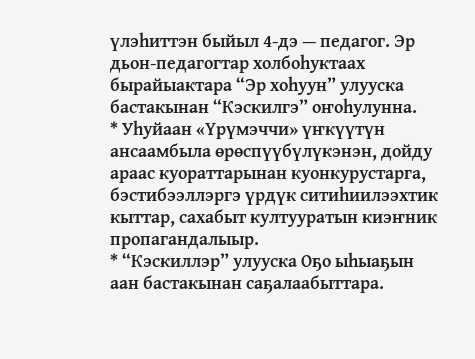үлэһиттэн быйыл 4-дэ — педагог. Эр дьон-педагогтар холбоһуктаах бырайыактара “Эр хоһуун” улууска бастакынан “Кэскилгэ” оҥоһулунна.
* Уһуйаан «Үрүмэччи» үҥкүүтүн ансаамбыла өрөспүүбүлүкэнэн, дойду араас куораттарынан куонкурустарга, бэстибээллэргэ үрдүк ситиһиилээхтик кыттар, сахабыт култууратын киэҥник пропагандалыыр.
* “Кэскиллэр” улууска Оҕо ыһыаҕын аан бастакынан саҕалаабыттара.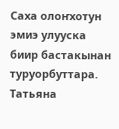Саха олоҥхотун эмиэ улууска биир бастакынан туруорбуттара.
Татьяна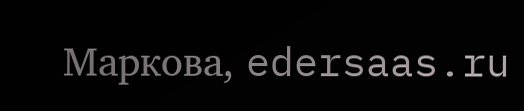Маркова, edersaas.ru